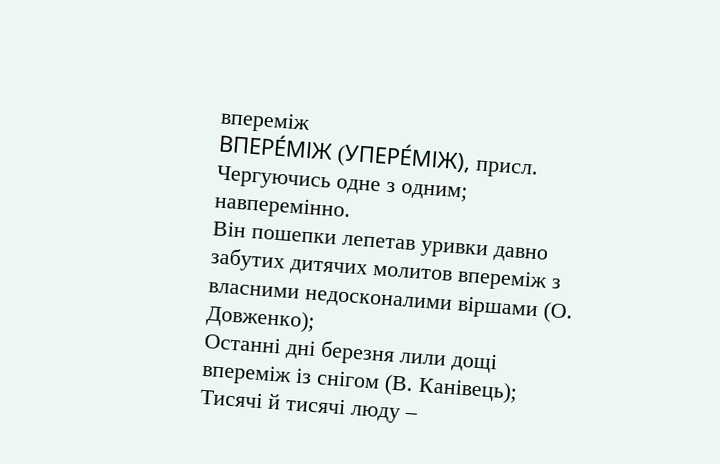впереміж
ВПЕРЕ́МІЖ (УПЕРЕ́МІЖ), присл.
Чергуючись одне з одним; навперемінно.
Він пошепки лепетав уривки давно забутих дитячих молитов впереміж з власними недосконалими віршами (О. Довженко);
Останні дні березня лили дощі впереміж із снігом (В. Канівець);
Тисячі й тисячі люду –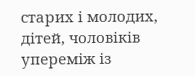старих і молодих, дітей, чоловіків упереміж із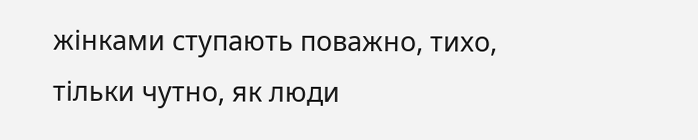жінками ступають поважно, тихо, тільки чутно, як люди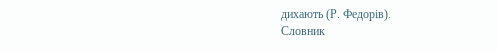дихають (Р. Федорів).
Словник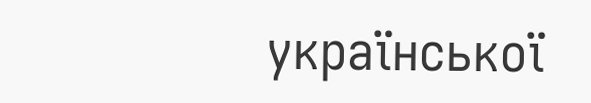української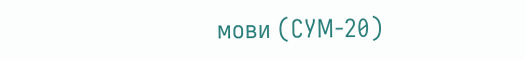мови (СУМ-20)